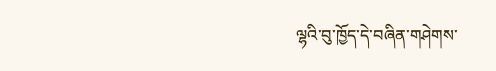ལྷའི་བུ་ཁྱོད་དེ་བཞིན་གཤེགས་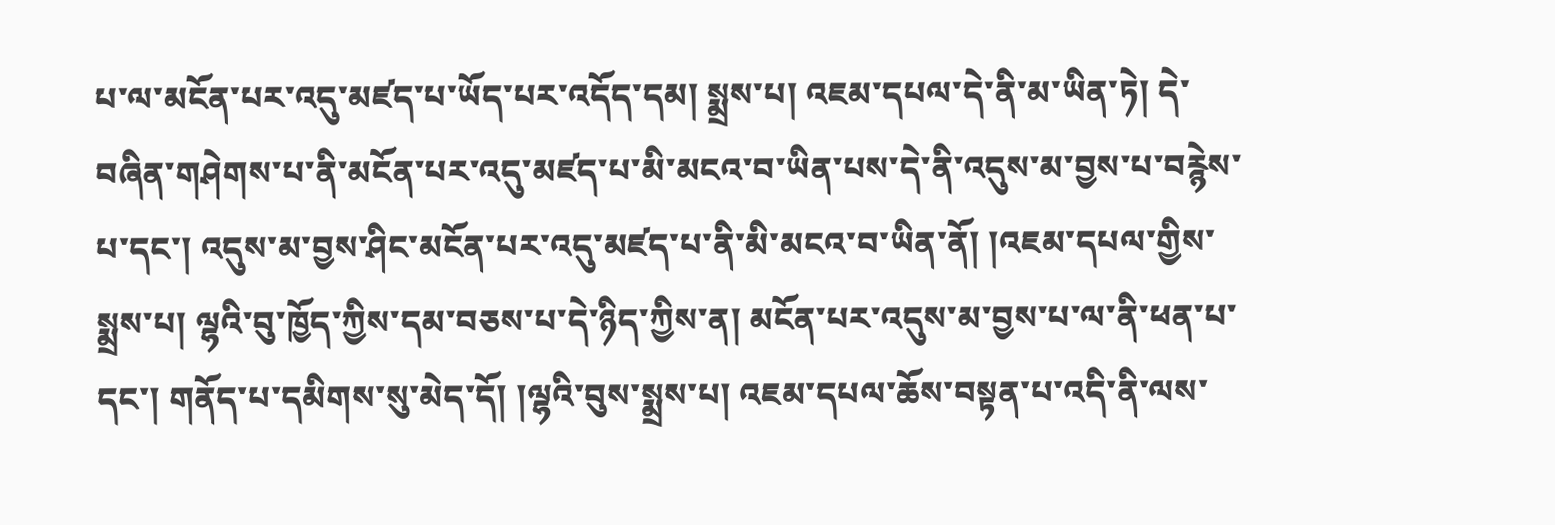པ་ལ་མངོན་པར་འདུ་མཛད་པ་ཡོད་པར་འདོད་དམ། སྨྲས་པ། འཇམ་དཔལ་དེ་ནི་མ་ཡིན་ཏེ། དེ་བཞིན་གཤེགས་པ་ནི་མངོན་པར་འདུ་མཛད་པ་མི་མངའ་བ་ཡིན་པས་དེ་ནི་འདུས་མ་བྱས་པ་བརྙེས་པ་དང་། འདུས་མ་བྱས་ཤིང་མངོན་པར་འདུ་མཛད་པ་ནི་མི་མངའ་བ་ཡིན་ནོ། །འཇམ་དཔལ་གྱིས་སྨྲས་པ། ལྷའི་བུ་ཁྱོད་ཀྱིས་དམ་བཅས་པ་དེ་ཉིད་ཀྱིས་ན། མངོན་པར་འདུས་མ་བྱས་པ་ལ་ནི་ཕན་པ་དང་། གནོད་པ་དམིགས་སུ་མེད་དོ། །ལྷའི་བུས་སྨྲས་པ། འཇམ་དཔལ་ཆོས་བསྟན་པ་འདི་ནི་ལས་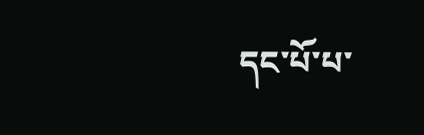དང་པོ་པ་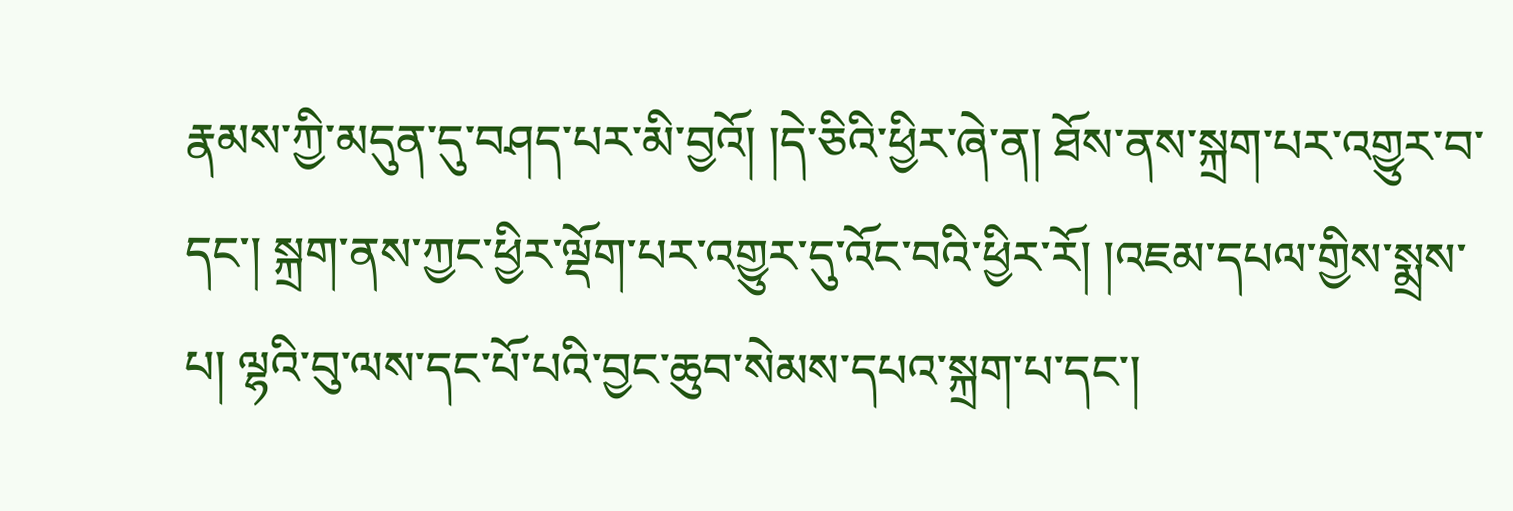རྣམས་ཀྱི་མདུན་དུ་བཤད་པར་མི་བྱའོ། །དེ་ཅིའི་ཕྱིར་ཞེ་ན། ཐོས་ནས་སྐྲག་པར་འགྱུར་བ་དང་། སྐྲག་ནས་ཀྱང་ཕྱིར་ལྡོག་པར་འགྱུར་དུ་འོང་བའི་ཕྱིར་རོ། །འཇམ་དཔལ་གྱིས་སྨྲས་པ། ལྷའི་བུ་ལས་དང་པོ་པའི་བྱང་ཆུབ་སེམས་དཔའ་སྐྲག་པ་དང་།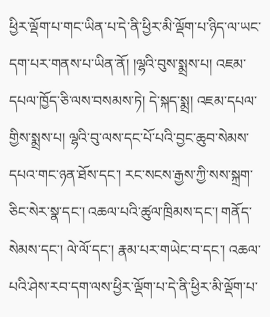ཕྱིར་ལྡོག་པ་གང་ཡིན་པ་དེ་ནི་ཕྱིར་མི་ལྡོག་པ་ཉིད་ལ་ཡང་དག་པར་གནས་པ་ཡིན་ནོ། །ལྷའི་བུས་སྨྲས་པ། འཇམ་དཔལ་ཁྱོད་ཅི་ལས་བསམས་ཏེ། དེ་སྐད་སྨྲ། འཇམ་དཔལ་གྱིས་སྨྲས་པ། ལྷའི་བུ་ལས་དང་པོ་པའི་བྱང་ཆུབ་སེམས་དཔའ་གང་ཉན་ཐོས་དང་། རང་སངས་རྒྱས་ཀྱི་སས་སྐྲག་ཅིང་སེར་སྣ་དང་། འཆལ་པའི་ཚུལ་ཁྲིམས་དང་། གནོད་སེམས་དང་། ལེ་ལོ་དང་། རྣམ་པར་གཡེང་བ་དང་། འཆལ་པའི་ཤེས་རབ་དག་ལས་ཕྱིར་ལྡོག་པ་དེ་ནི་ཕྱིར་མི་ལྡོག་པ་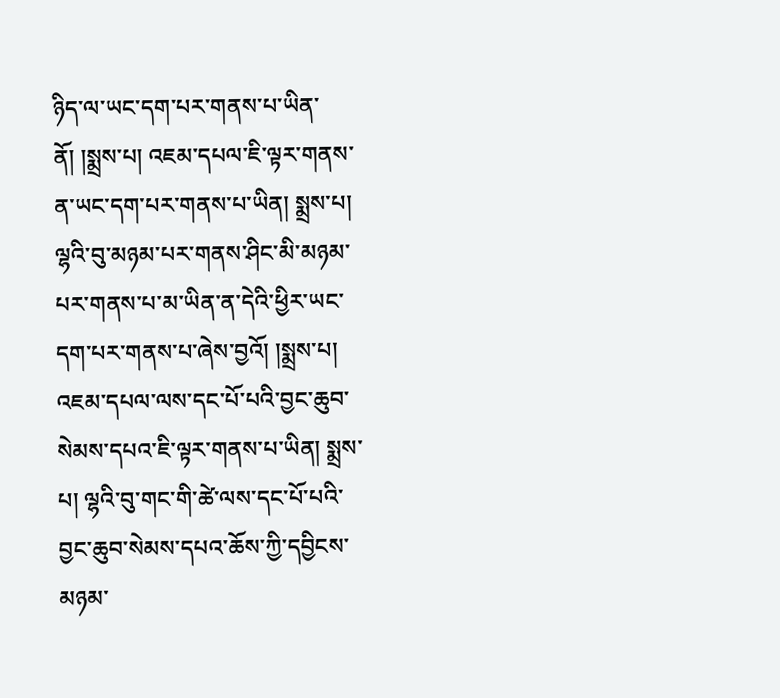ཉིད་ལ་ཡང་དག་པར་གནས་པ་ཡིན་ནོ། །སྨྲས་པ། འཇམ་དཔལ་ཇི་ལྟར་གནས་ན་ཡང་དག་པར་གནས་པ་ཡིན། སྨྲས་པ། ལྷའི་བུ་མཉམ་པར་གནས་ཤིང་མི་མཉམ་པར་གནས་པ་མ་ཡིན་ན་དེའི་ཕྱིར་ཡང་དག་པར་གནས་པ་ཞེས་བྱའོ། །སྨྲས་པ། འཇམ་དཔལ་ལས་དང་པོ་པའི་བྱང་ཆུབ་སེམས་དཔའ་ཇི་ལྟར་གནས་པ་ཡིན། སྨྲས་པ། ལྷའི་བུ་གང་གི་ཚེ་ལས་དང་པོ་པའི་བྱང་ཆུབ་སེམས་དཔའ་ཆོས་ཀྱི་དབྱིངས་མཉམ་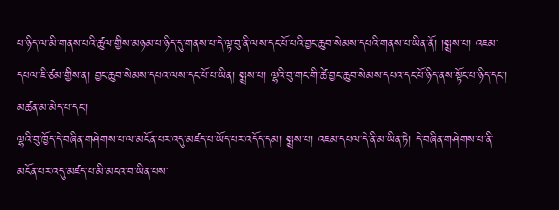པ་ཉིད་ལ་མི་གནས་པའི་ཚུལ་གྱིས་མཉམ་པ་ཉིད་དུ་གནས་པ་དེ་ལྟ་བུ་ནི་ལས་དང་པོ་པའི་བྱང་ཆུབ་སེམས་དཔའི་གནས་པ་ཡིན་ནོ། །སྨྲས་པ། འཇམ་དཔལ་ཇི་ཙམ་གྱིས་ན། བྱང་ཆུབ་སེམས་དཔའ་ལས་དང་པོ་པ་ཡིན། སྨྲས་པ། ལྷའི་བུ་གང་གི་ཚེ་བྱང་ཆུབ་སེམས་དཔའ་དང་པོ་ཉིད་ནས་སྟོང་པ་ཉིད་དང་། མཚན་མ་མེད་པ་དང་།
ལྷའི་བུ་ཁྱོད་དེ་བཞིན་གཤེགས་པ་ལ་མངོན་པར་འདུ་མཛད་པ་ཡོད་པར་འདོད་དམ། སྨྲས་པ། འཇམ་དཔལ་དེ་ནི་མ་ཡིན་ཏེ། དེ་བཞིན་གཤེགས་པ་ནི་མངོན་པར་འདུ་མཛད་པ་མི་མངའ་བ་ཡིན་པས་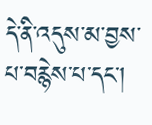དེ་ནི་འདུས་མ་བྱས་པ་བརྙེས་པ་དང་།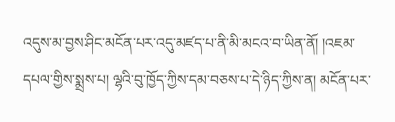འདུས་མ་བྱས་ཤིང་མངོན་པར་འདུ་མཛད་པ་ནི་མི་མངའ་བ་ཡིན་ནོ། །འཇམ་དཔལ་གྱིས་སྨྲས་པ། ལྷའི་བུ་ཁྱོད་ཀྱིས་དམ་བཅས་པ་དེ་ཉིད་ཀྱིས་ན། མངོན་པར་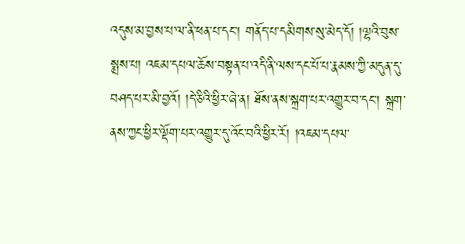འདུས་མ་བྱས་པ་ལ་ནི་ཕན་པ་དང་། གནོད་པ་དམིགས་སུ་མེད་དོ། །ལྷའི་བུས་སྨྲས་པ། འཇམ་དཔལ་ཆོས་བསྟན་པ་འདི་ནི་ལས་དང་པོ་པ་རྣམས་ཀྱི་མདུན་དུ་བཤད་པར་མི་བྱའོ། །དེ་ཅིའི་ཕྱིར་ཞེ་ན། ཐོས་ནས་སྐྲག་པར་འགྱུར་བ་དང་། སྐྲག་ནས་ཀྱང་ཕྱིར་ལྡོག་པར་འགྱུར་དུ་འོང་བའི་ཕྱིར་རོ། །འཇམ་དཔལ་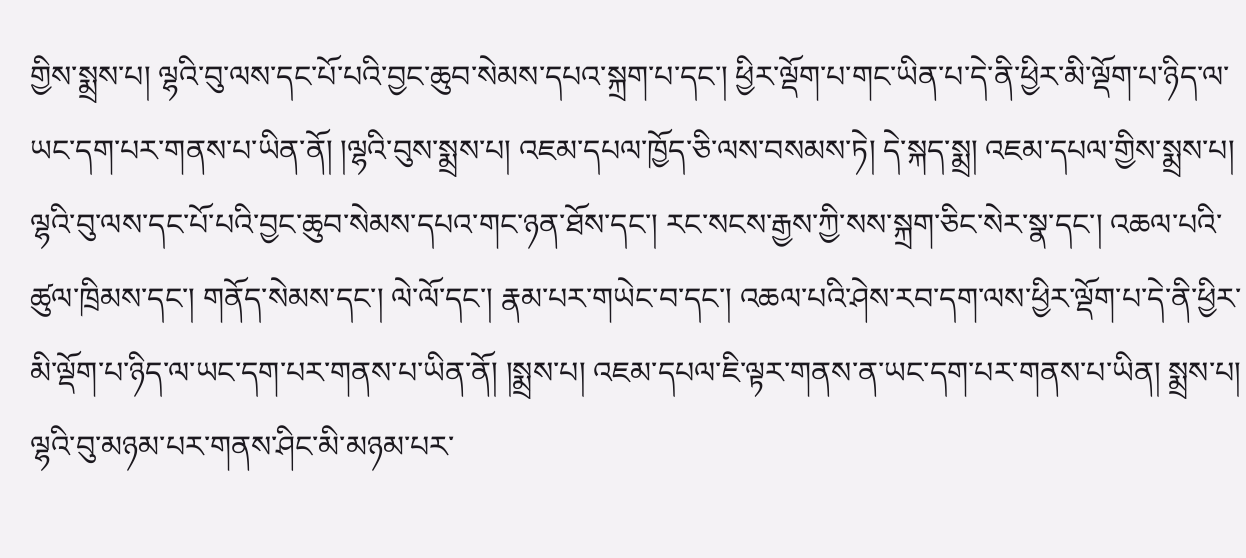གྱིས་སྨྲས་པ། ལྷའི་བུ་ལས་དང་པོ་པའི་བྱང་ཆུབ་སེམས་དཔའ་སྐྲག་པ་དང་། ཕྱིར་ལྡོག་པ་གང་ཡིན་པ་དེ་ནི་ཕྱིར་མི་ལྡོག་པ་ཉིད་ལ་ཡང་དག་པར་གནས་པ་ཡིན་ནོ། །ལྷའི་བུས་སྨྲས་པ། འཇམ་དཔལ་ཁྱོད་ཅི་ལས་བསམས་ཏེ། དེ་སྐད་སྨྲ། འཇམ་དཔལ་གྱིས་སྨྲས་པ། ལྷའི་བུ་ལས་དང་པོ་པའི་བྱང་ཆུབ་སེམས་དཔའ་གང་ཉན་ཐོས་དང་། རང་སངས་རྒྱས་ཀྱི་སས་སྐྲག་ཅིང་སེར་སྣ་དང་། འཆལ་པའི་ཚུལ་ཁྲིམས་དང་། གནོད་སེམས་དང་། ལེ་ལོ་དང་། རྣམ་པར་གཡེང་བ་དང་། འཆལ་པའི་ཤེས་རབ་དག་ལས་ཕྱིར་ལྡོག་པ་དེ་ནི་ཕྱིར་མི་ལྡོག་པ་ཉིད་ལ་ཡང་དག་པར་གནས་པ་ཡིན་ནོ། །སྨྲས་པ། འཇམ་དཔལ་ཇི་ལྟར་གནས་ན་ཡང་དག་པར་གནས་པ་ཡིན། སྨྲས་པ། ལྷའི་བུ་མཉམ་པར་གནས་ཤིང་མི་མཉམ་པར་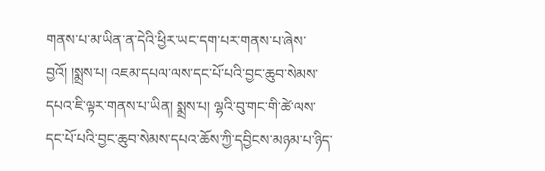གནས་པ་མ་ཡིན་ན་དེའི་ཕྱིར་ཡང་དག་པར་གནས་པ་ཞེས་བྱའོ། །སྨྲས་པ། འཇམ་དཔལ་ལས་དང་པོ་པའི་བྱང་ཆུབ་སེམས་དཔའ་ཇི་ལྟར་གནས་པ་ཡིན། སྨྲས་པ། ལྷའི་བུ་གང་གི་ཚེ་ལས་དང་པོ་པའི་བྱང་ཆུབ་སེམས་དཔའ་ཆོས་ཀྱི་དབྱིངས་མཉམ་པ་ཉིད་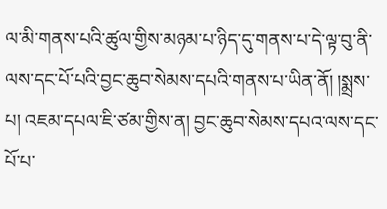ལ་མི་གནས་པའི་ཚུལ་གྱིས་མཉམ་པ་ཉིད་དུ་གནས་པ་དེ་ལྟ་བུ་ནི་ལས་དང་པོ་པའི་བྱང་ཆུབ་སེམས་དཔའི་གནས་པ་ཡིན་ནོ། །སྨྲས་པ། འཇམ་དཔལ་ཇི་ཙམ་གྱིས་ན། བྱང་ཆུབ་སེམས་དཔའ་ལས་དང་པོ་པ་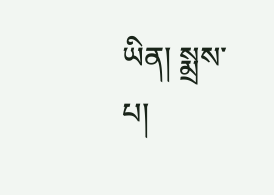ཡིན། སྨྲས་པ།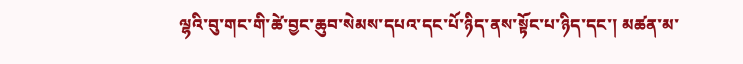ལྷའི་བུ་གང་གི་ཚེ་བྱང་ཆུབ་སེམས་དཔའ་དང་པོ་ཉིད་ནས་སྟོང་པ་ཉིད་དང་། མཚན་མ་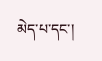མེད་པ་དང་།